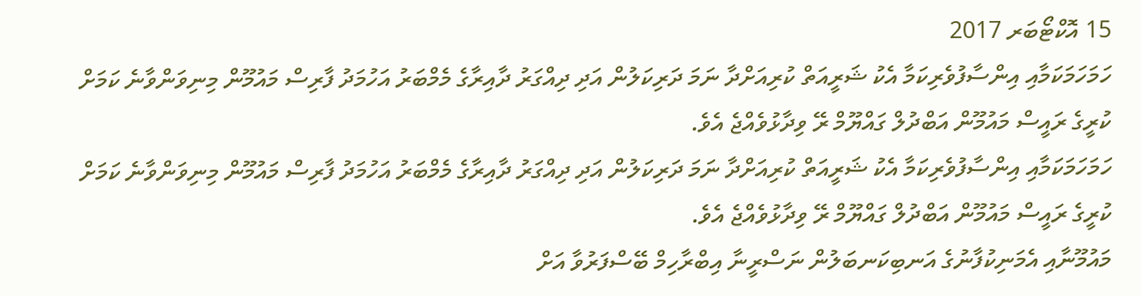15 އޮކްޓޯބަރ 2017
ހަމަހަމަކަމާއި އިންސާފުވެރިކަމާ އެކު ޝަރީއަތް ކުރިއަށްދާ ނަމަ ދަރިކަލުން އަދި ދިއްގަރު ދާއިރާގެ މެމްބަރު އަހުމަދު ފާރިސް މައުމޫން މިނިވަންވާނެ ކަމަށް ކުރީގެ ރައީސް މައުމޫން އަބްދުލް ގައްޔޫމް ރޭ ވިދާޅުވެއްޖެ އެވެ.
ހަމަހަމަކަމާއި އިންސާފުވެރިކަމާ އެކު ޝަރީއަތް ކުރިއަށްދާ ނަމަ ދަރިކަލުން އަދި ދިއްގަރު ދާއިރާގެ މެމްބަރު އަހުމަދު ފާރިސް މައުމޫން މިނިވަންވާނެ ކަމަށް ކުރީގެ ރައީސް މައުމޫން އަބްދުލް ގައްޔޫމް ރޭ ވިދާޅުވެއްޖެ އެވެ.
މައުމޫނާއި އެމަނިކުފާނުގެ އަނބިކަނބަލުން ނަސްރީނާ އިބްރާހިމް ބޭސްފަރުވާ އަށް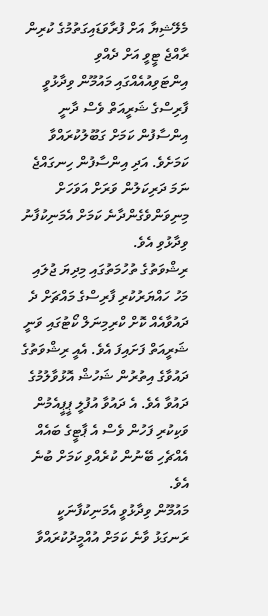މެލޭޝިޔާ އަށް ފުރާވަޑައިގަތުމުގެ ކުރިން ރާއްޖެ ޓީވީ އަށް ދެއްވި އިންޓަވިއުއެއްގައި މައުމޫން ވިދާޅުވީ ފާރިސްގެ ޝަރީއަތް ވެސް ދާނީ އިންސާފުން ކަމަށް ގަބޫލުކުރައްވާ ކަމަށެވެ. އަދި އިންސާފުން ހިނގައްޖެ ނަމަ ދަރިކަލުން ވަރަށް އަވަހަށް މިނިވަންވެގެންދާނެ ކަމަށް އެމަނިކުފާނު ވިދާޅުވި އެވެ.
ރިޝްވަތުގެ ތުހުމަތުގައި މިދިޔަ ޖުލައި މަހު ހައްޔަރުކުރި ފާރިސްގެ މައްޗަށް ދެ ދައުވާއެއް ކޮށް ކްރިމިނަލް ކޯޓުގައި ވަނީ ޝަރީއަތް ފަށައިފަ އެވެ. އެއީ ރިޝްވަތުގެ ދައުވާގެ އިތުރުން ޝަހުޝް އޮޅުވާލުމުގެ ދައުވާ އެވެ. އެ ދައުވާ އުފުލީ ޕީޕީއެމުން ވަކިކުރި ފަހުން ވެސް އެ ޕާޓީގެ ބައެއް އެއްޗެހި ބޭނުން ކުރެއްވި ކަމަށް ބުނެ އެވެ.
މައުމޫން ވިދާޅުވީ އެމަނިކުފާނަކީ ރަނގަޅު ވާނެ ކަމަށް އުއްމީދުކުރައްވާ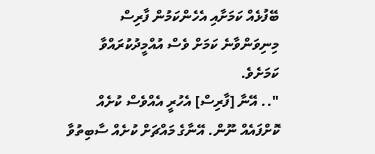ބޭފުޅެއް ކަމަށާއި އެހެންކަމުން ފާރިސް މިނިވަންވާނެ ކަމަށް ވެސް އުއްމީދުކުރައްވާ ކަމަށެވެ.
".. އޭނާ [ފާރިސް] އެހުރީ އެއްވެސް ކުށެއް ކޮށްފައެއް ނޫން. އޭނާގެ މައްޗަށް ކުށެއް ސާބިތުވާ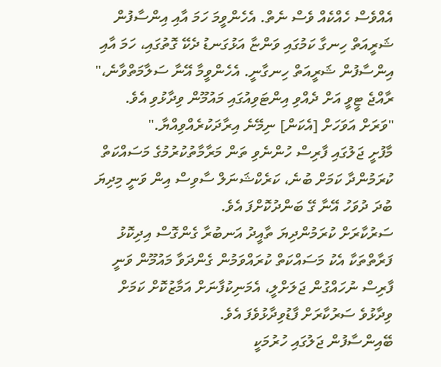އެއްވެސް ހެއްކެއް ވެސް ނެތް. އެހެންވީމަ ހަމަ އާއި އިންސާފުން ޝަރީއަތް ހިނގާ ކަމުގައި ވަންޏާ އަޅުގަނޑު ދެކޭ ގޮތުގައި، ހަމަ އާއި އިންސާފުން ޝަރީއަތް ހިނގާނީ. އެހެންވީމާ އޭނާ ސަލާމަތްވާނެ،" ރާއްޖެ ޓީވީ އަށް ދެއްވި އިންޓަވިއުގައި މައުމޫން ވިދާޅުވި އެވެ.
"ވަރަށް އަވަހަށް [އެކަން] ނިމޭނެ އިރާދަކުރެއްވިއްޔާ."
މާފުށީ ޖަލުގައި ފާރިސް ހުންނެވި ތަން މަރާމާތުކުރުމުގެ މަސައްކަތް ކުރަމުންދާ ކަމަށް ބުނެ، ކަރެކްޝަނަލް ސާވިސް އިން ވަނީ މިދިޔަ ބުދަ ދުވަހު އޭނާ ގޭ ބަންދުކޮށްފަ އެވެ.
ސަރުކާރަށް ކުރަމުންދިޔަ ތާއީދު އަނބުރާ ގެންގޮސް އިދިކޮޅު ފަރާތްތަކާ އެކު މަސައްކަތް ކުރައްވަމުން ގެންދަވާ މައުމޫން ވަނީ ފާރިސް ނުހައްގުން ޖަލަށްލީ، އެމަނިކުފާނަށް އަމާޒުކޮށް ކަމަށް ވިދާޅުވެ ސަރުކާރަށް ފާޑުވިދާޅުވެފަ އެވެ.
ބޭއިންސާފުން ޖަލުގައި ހުރުމަކީ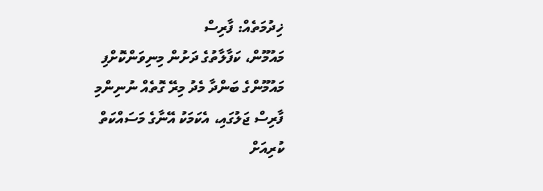ޚިދުމަތެއް: ފާރިސް
މައުމޫން، ކަފާލާތުގެ ދަށުން މިނިވަންކޮށްފި
މައުމޫންގެ ބަންދާ މެދު މިރޭ ގޮތެއް ނުނިންމި
ފާރިސް ޖަލުގައި، އެކަމަކު އޭނާގެ މަސައްކަތް ކުރިއަށް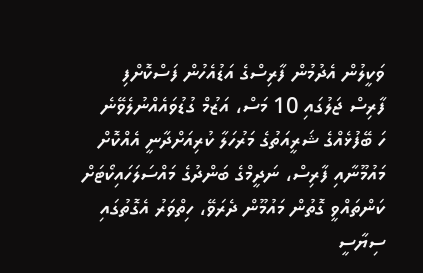ވަކީލުން އެދުމުން ފާރިސްގެ އަޑުއެހުން ފަސްކޮށްފި
ފާރިސް ޖަލުގައި 10 މަސް، އަޒުމް ގުޑުވައެއްނުލެވޭނެ
ހަ ބޭފުޅެއްގެ ޝަރީއަތުގެ މަރުހަލާ ކުރިއަށްދާނީ އެއްކޮށް
މައުމޫނާއި ފާރިސް، ނަދީމްގެ ބަންދުގެ މައްސަލަހައިކޯޓަށް
ކަންތައްވީ ގޮތުން މައުމޫން ދެރަވޭ، ހިތްވަރު އެގޮތުގައި
ސިޔާސީ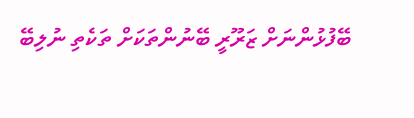ބޭފުޅުންނަށް ޒަރޫރީ ބޭނުންތަކަށް ތަކެތި ނުލިބޭ